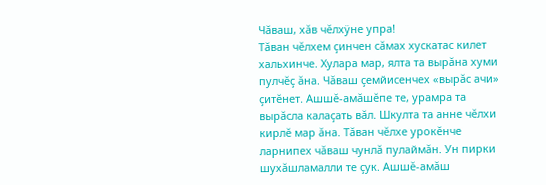Чăваш, хăв чĕлхÿне упра!
Тăван чĕлхем çинчен сăмах хускатас килет хальхинче. Хулара мар, ялта та вырăна хуми пулчĕç ăна. Чăваш çемйисенчех «вырăс ачи» çитĕнет. Ашшĕ-амăшĕпе те, урамра та вырăсла калаçать вăл. Шкулта та анне чĕлхи кирлĕ мар ăна. Тăван чĕлхе урокĕнче ларнипех чăваш чунлă пулаймăн. Ун пирки шухăшламалли те çук. Ашшĕ-амăш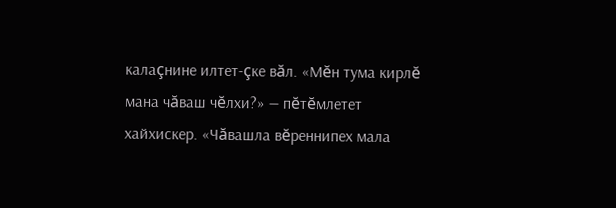калаçнине илтет-çке вăл. «Мĕн тума кирлĕ мана чăваш чĕлхи?» — пĕтĕмлетет хайхискер. «Чăвашла вĕреннипех мала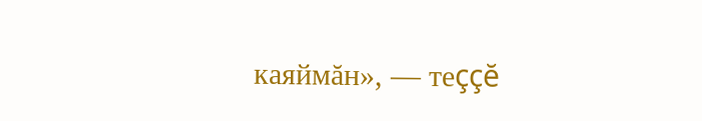каяймăн», — теççĕ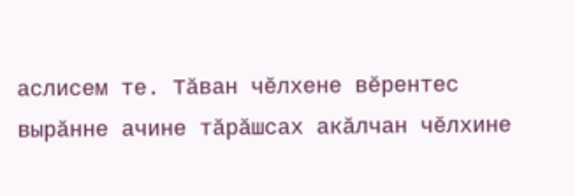аслисем те. Тăван чĕлхене вĕрентес вырăнне ачине тăрăшсах акăлчан чĕлхине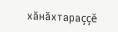хăнăхтараççĕ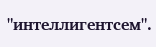"интеллигентсем".